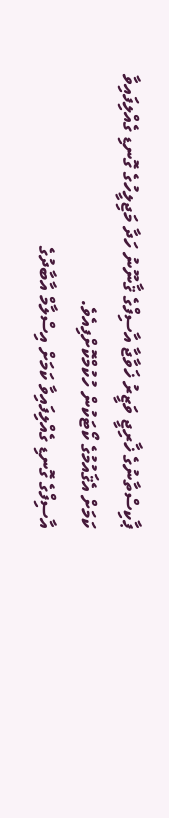ޕާކިސްތާނުގެ ޚާރިޖީ ވަޒީރު ޚަވާޖާ އާސިފްގެ ޤާނޫނު ހަދާ މަޖިލީހުގެ ގޮނޑި ގެއްލިފައިވާ ކަމަށް އެޤައުމުގެ ކޯޓަކުން ހުކުމްކޮށްފިއެވެ.
އާސިފްގެ ގޮނޑި ގެއްލިފައިވާ ކަމަށް އިސްލާމް އާބާދުގެ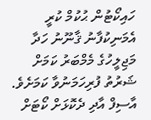ހައިކޯޓުން ޙުކުމް ކުރީ އެމަނިކުފާނު ޤާނޫނު ހަދާ މަޖިލީހުގެ މެމްބަރު ކަމަށް ޝަރުތު ފުރިހަމަނުވާ ކަމަށެވެ. އާސިފް އާދި ދެކޮޅަށް ކޯޓަށް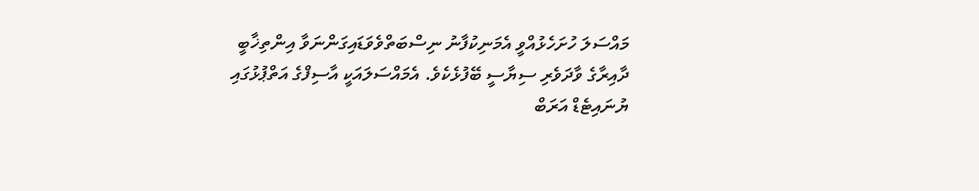މައްސަލަ ހުށަހެޅުއްވީ އެމަނިކުފާނު ނިސްބަތްވެވަޑައިގަންނަވާ އިންތިޚާބީ ދާއިރާގެ ވާދަވެރި ސިޔާސީ ބޭފުޅެކެވެ. އެމައްސަލައަކީ އާސިފްގެ އަތްޕުޅުގައި ޔުނައިޓެޑް އަރަބް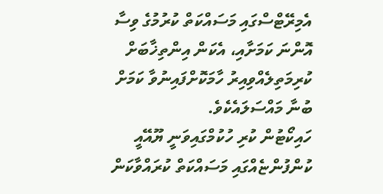އެމިރޭޓްސްގައި މަސައްކަތް ކުރުމުގެ ވިސާ އޮންނަ ކަމަށާއި، އެކަން އިންތިޚާބަށް ކުރިމަތިލެއްވިއިރު ހާމަކޮށްފައިނުވާ ކަމަށް ބުނާ މައްސަލައެކެވެ.
ހައިކޯޓުން ކުރި ހުކުމްގައިވަނީ ޔޫއޭއީ ކުންފުންޏެއްގައި މަސައްކަތް ކުރައްވާކަން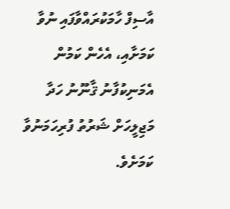އާސިފް ހާމަކުރައްވާފައި ނުވާ ކަމަށާއި، އެހެން ކަމުން އެމަނިކުފާނު ޤާނޫނު ހަދާ މަޖިލީހަށް ޝަރުތު ފުރިހަމަނުވާ ކަމަށެވެ.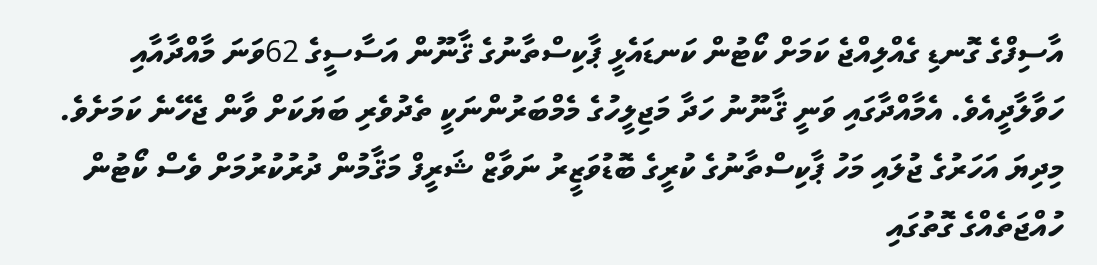އާސިފްގެ ގޮނޑި ގެއްލިއްޖެ ކަމަށް ކޯޓުން ކަނޑައެޅީ ޕާކިސްތާނުގެ ޤާނޫން އަސާސީގެ 62ވަނަ މާއްދާއާއި ހަވާލާދީއެވެ. އެމާއްދާގައި ވަނީ ޤާނޫނު ހަދާ މަޖިލީހުގެ މެމްބަރުންނަކީ ތެދުވެރި ބަޔަކަށް ވާން ޖެހޭނެ ކަމަށެވެ. މިދިޔަ އަހަރުގެ ޖުލައި މަހު ޕާކިސްތާނުގެ ކުރީގެ ބޮޑުވަޒީރު ނަވާޒް ޝަރީފް މަޤާމުން ދުރުކުރުމަށް ވެސް ކޯޓުން ހުއްޖަތެއްގެ ގޮތުގައި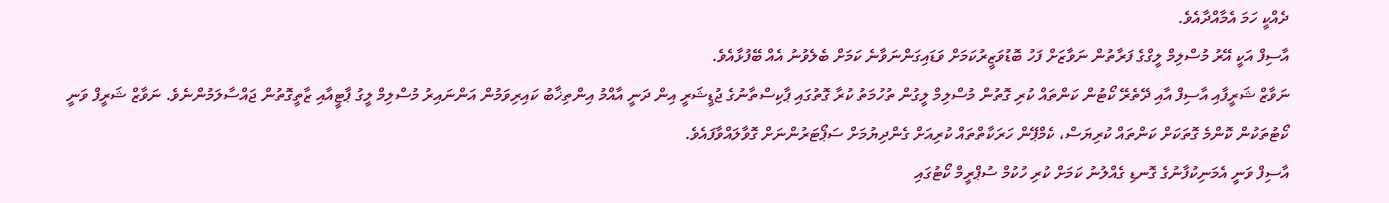ދެއްކީ ހަމަ އެމާއްދާއެވެ.
އާސިފް އަކީ އޭރު މުސްލިމް ލީގްގެ ފަރާތުން ނަވާޒަށް ފަހު ބޮޑުވަޒީރުކަމަށް ވަޑައިގަންނަވާނެ ކަމަށް ބެލެވުނު އެއް ބޭފުޅާއެވެ.
ނަވާޒް ޝަރީފާއި އާސިފް އާއި ދޭތެރޭ ކޯޓުން ކަންތައް ކުރި ގޮތުން މުސްލިމް ލީގުން ތުހުމަތު ކުރާ ގޮތުގައި ޕާކިސްތާނުގެ ޖުޑީޝަރީ އިން ދަނީ އާއްމު އިންތިޚާބު ކައިރިވަމުން އަންނައިރު މުސްލިމް ލީގު ޕާޓީއާއި ޒާތީގޮތުން ޖައްސާލަމުންނެވެ. ނަވާޒް ޝަރީފް ވަނީ ކޯޓުތަކުން ކޮންމެ ގޮތަކަށް ކަންތައް ކުރިޔަސް، ކެމްޕޭން ހަރަކާތްތައް ކުރިއަށް ގެންދިޔުމަށް ސަޕޯޓަރުންނަށް ގޮވާލައްވާފައެވެ.
އާސިފް ވަނީ އެމަނިކުފާނުގެ ގޮނޑި ގެއްލުނު ކަމަށް ކުރި ހުކުމް ސުޕްރީމް ކޯޓުގައި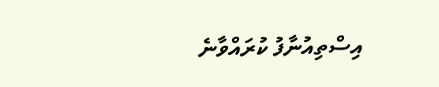އިސްތިއުނާފު ކުރައްވާނެ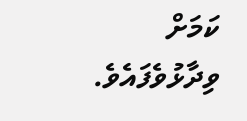ކަމަށް ވިދާޅުވެފައެވެ.